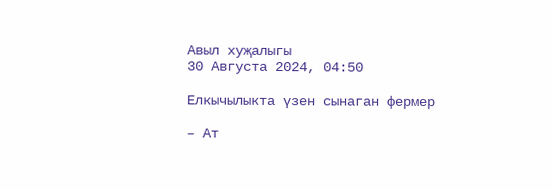Авыл хуҗалыгы
30 Августа 2024, 04:50

Елкычылыкта үзен сынаган фермер

– Ат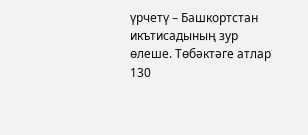үрчетү – Башкортстан икътисадының зур өлеше. Төбәктәге атлар 130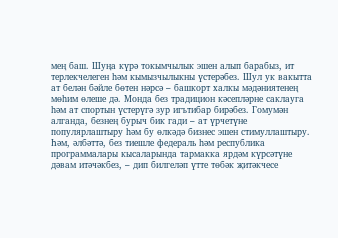мең баш. Шуңа күрә токымчылык эшен алып барабыз, ит терлекчелеген һәм кымызчылыкны үстерәбез. Шул ук вакытта ат белән бәйле бөтен нәрсә – башкорт халкы мәдәниятенең мөһим өлеше дә. Монда без традицион кәсепләрне саклауга һәм ат спортын үстерүгә зур игътибар бирәбез. Гомумән алганда, безнең бурыч бик гади – ат үрчетүне популярлаштыру һәм бу өлкәдә бизнес эшен стимуллаштыру. Һәм, әлбәттә, без тиешле федераль һәм республика программалары кысаларында тармакка ярдәм күрсәтүне дәвам итәчәкбез, – дип билгеләп үтте төбәк җитәкчесе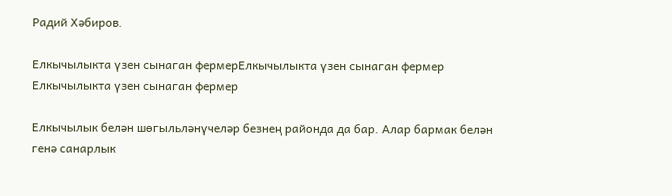Радий Хәбиров.

Елкычылыкта үзен сынаган фермерЕлкычылыкта үзен сынаган фермер
Елкычылыкта үзен сынаган фермер

Елкычылык белән шөгыльләнүчеләр безнең районда да бар. Алар бармак белән генә санарлык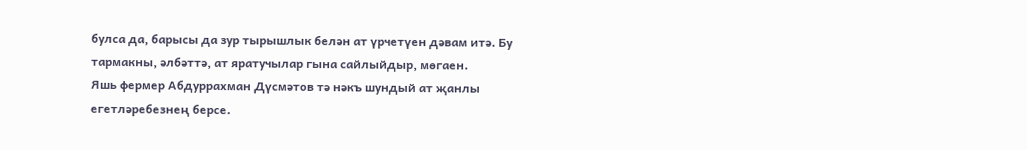булса да, барысы да зур тырышлык белән ат үрчетүен дәвам итә. Бу тармакны, әлбәттә, ат яратучылар гына сайлыйдыр, мөгаен.
Яшь фермер Абдуррахман Дүсмәтов тә нәкъ шундый ат җанлы егетләребезнең берсе.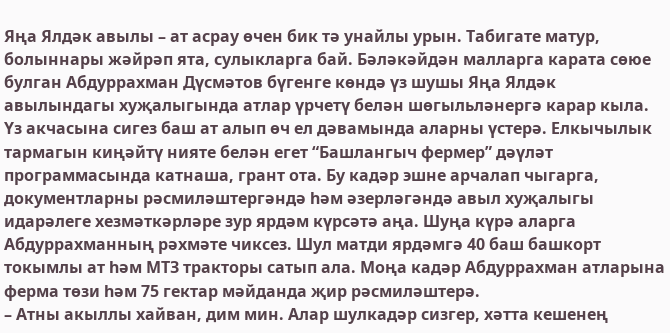Яңа Ялдәк авылы – ат асрау өчен бик тә унайлы урын. Табигате матур, болыннары жәйрәп ята, сулыкларга бай. Бәләкәйдән малларга карата сөюе булган Абдуррахман Дүсмәтов бүгенге көндә үз шушы Яңа Ялдәк авылындагы хуҗалыгында атлар үрчетү белән шөгыльләнергә карар кыла. Үз акчасына сигез баш ат алып өч ел дәвамында аларны үстерә. Елкычылык тармагын киңәйтү нияте белән егет “Башлангыч фермер” дәүләт программасында катнаша, грант ота. Бу кадәр эшне арчалап чыгарга, документларны рәсмиләштергәндә һәм әзерләгәндә авыл хуҗалыгы идарәлеге хезмәткәрләре зур ярдәм күрсәтә аңа. Шуңа күрә аларга Абдуррахманның рәхмәте чиксез. Шул матди ярдәмгә 40 баш башкорт токымлы ат һәм МТЗ тракторы сатып ала. Моңа кадәр Абдуррахман атларына ферма төзи һәм 75 гектар мәйданда җир рәсмиләштерә.
– Атны акыллы хайван, дим мин. Алар шулкадәр сизгер, хәтта кешенең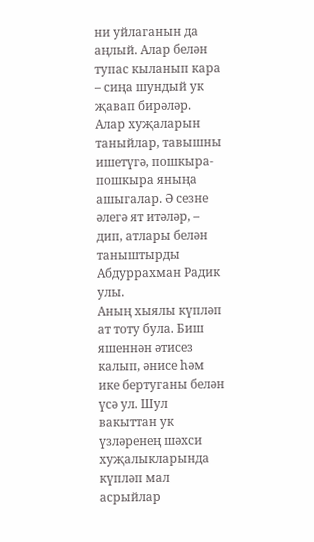ни уйлаганын да аңлый. Алар белән тупас кыланып кара – сиңа шундый ук җавап бирәләр. Алар хуҗаларын таныйлар, тавышны ишетүгә, пошкыра-пошкыра яныңа ашыгалар. Ә сезне әлегә ят итәләр, – дип, атлары белән таныштырды Абдуррахман Радик улы.
Аның хыялы күпләп ат тоту була. Биш яшеннән әтисез калып, әнисе һәм ике бертуганы белән үсә ул. Шул вакыттан ук үзләренең шәхси хуҗалыкларында күпләп мал асрыйлар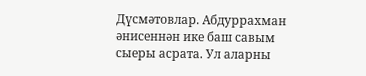Дүсмәтовлар. Абдуррахман әнисеннән ике баш савым сыеры асрата. Ул аларны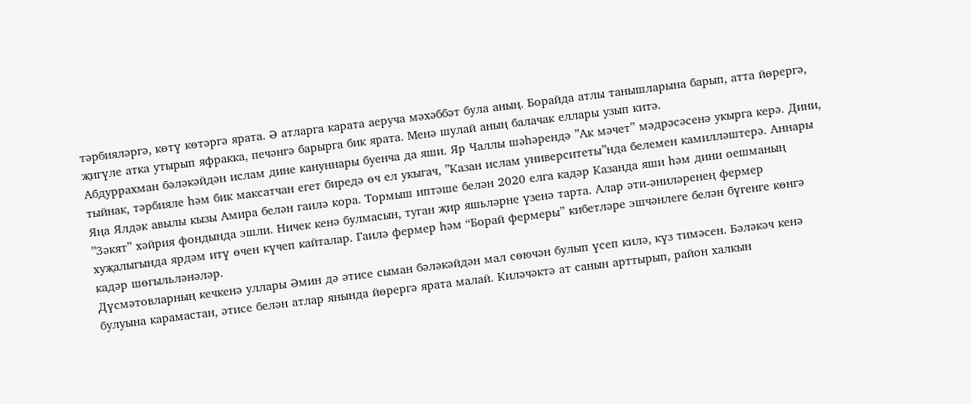тәрбияләргә, көтү көтәргә ярата. Ә атларга карата аеруча мәхәббәт була аның. Борайда атлы танышларына барып, атта йөрергә, җигүле атка утырып яфракка, печәнгә барырга бик ярата. Менә шулай аның балачак еллары узып китә.
Абдуррахман бәләкәйдән ислам дине кануннары буенча да яши. Яр Чаллы шәһәрендә ”Ак мәчет” мәдрәсәсенә укырга керә. Дини, тыйнак, тәрбияле һәм бик максатчан егет биредә өч ел укыгач, ”Казан ислам университеты”нда белемен камилләштерә. Аннары Яңа Ялдәк авылы кызы Амира белән гаилә кора. Тормыш иптәше белән 2020 елга кадәр Казанда яши һәм дини оешманың ”Зәкят” хәйрия фондында эшли. Ничек кенә булмасын, туган җир яшьләрне үзенә тарта. Алар әти-әниләренең фермер хуҗалыгында ярдәм итү өчен күчеп кайталар. Гаилә фермер һәм “Борай фермеры” кибетләре эшчәнлеге белән бүгенге көнгә кадәр шөгыльләнәләр.
Дүсмәтовларның кечкенә уллары Әмин дә әтисе сыман бәләкәйдән мал сөючән булып үсеп килә, күз тимәсен. Бәләкәч кенә булуына карамастан, әтисе белән атлар янында йөрергә ярата малай. Киләчәктә ат санын арттырып, район халкын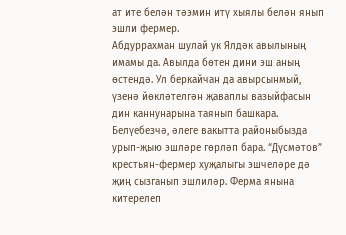ат ите белән тәэмин итү хыялы белән янып эшли фермер.
Абдуррахман шулай ук Ялдәк авылының имамы да. Авылда бөтен дини эш аның өстендә. Ул беркайчан да авырсынмый, үзенә йөкләтелгән җаваплы вазыйфасын дин каннунарына таянып башкара.
Белүебезчә, әлеге вакытта районыбызда урып-җыю эшләре гөрләп бара. “Дүсмәтов” крестьян-фермер хуҗалыгы эшчеләре дә җиң сызганып эшлиләр. Ферма янына китерелеп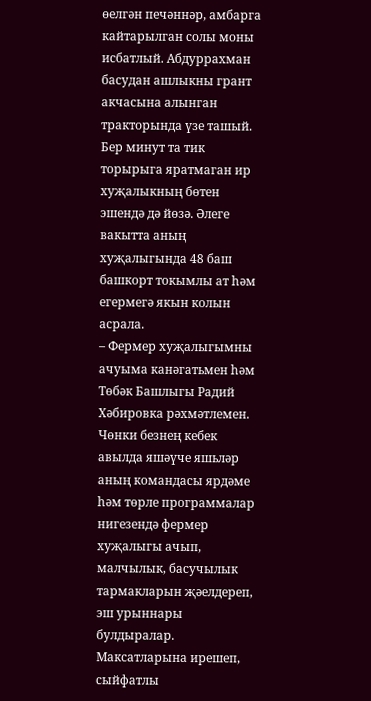өелгән печәннәр, амбарга кайтарылган солы моны исбатлый. Абдуррахман басудан ашлыкны грант акчасына алынган тракторында үзе ташый. Бер минут та тик торырыга яратмаган ир хуҗалыкның бөтен эшендә дә йөзә. Әлеге вакытта аның хуҗалыгында 48 баш башкорт токымлы ат һәм егермегә якын колын асрала.
– Фермер хуҗалыгымны ачуыма канәгатьмен һәм Төбәк Башлыгы Радий Хәбировка рәхмәтлемен. Чөнки безнең кебек авылда яшәүче яшьләр аның командасы ярдәме һәм төрле программалар нигезендә фермер хуҗалыгы ачып, малчылык, басучылык тармакларын җәелдереп, эш урыннары булдыралар. Максатларына ирешеп, сыйфатлы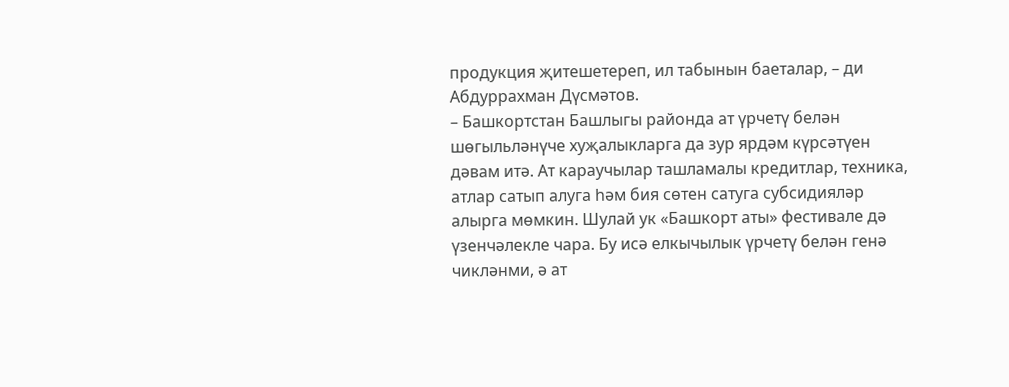продукция җитешетереп, ил табынын баеталар, – ди Абдуррахман Дүсмәтов.
– Башкортстан Башлыгы районда ат үрчетү белән шөгыльләнүче хуҗалыкларга да зур ярдәм күрсәтүен дәвам итә. Ат караучылар ташламалы кредитлар, техника, атлар сатып алуга һәм бия сөтен сатуга субсидияләр алырга мөмкин. Шулай ук «Башкорт аты» фестивале дә үзенчәлекле чара. Бу исә елкычылык үрчетү белән генә чикләнми, ә ат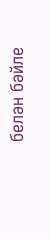белән бәйле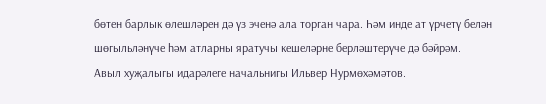бөтен барлык өлешләрен дә үз эченә ала торган чара. Һәм инде ат үрчетү белән шөгыльләнүче һәм атларны яратучы кешеләрне берләштерүче дә бәйрәм.
Авыл хуҗалыгы идарәлеге начальнигы Ильвер Нурмөхәмәтов.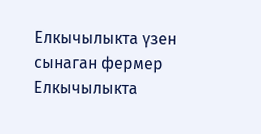Елкычылыкта үзен сынаган фермер
Елкычылыкта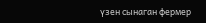үзен сынаган фермер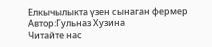Елкычылыкта үзен сынаган фермер
Автор:Гульназ Хузина
Читайте нас